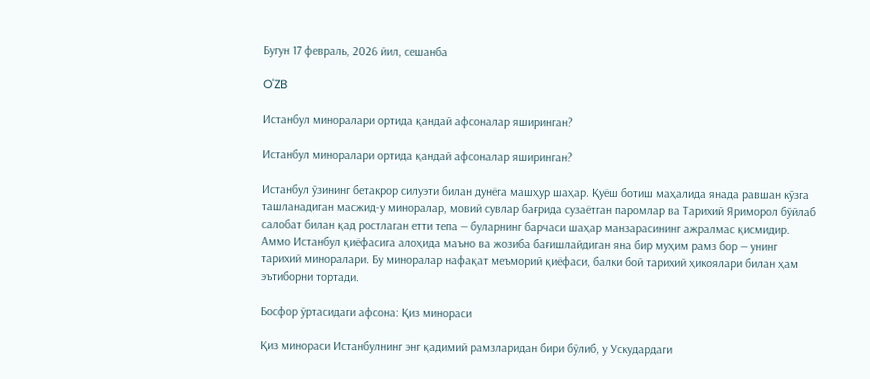Бугун 17 февраль, 2026 йил, сешанба

O'ZB

Истанбул миноралари ортида қандай афсоналар яширинган?

Истанбул миноралари ортида қандай афсоналар яширинган?

Истанбул ўзининг бетакрор силуэти билан дунёга машҳур шаҳар. Қуёш ботиш маҳалида янада равшан кўзга ташланадиган масжид-у миноралар, мовий сувлар бағрида сузаётган паромлар ва Тарихий Яриморол бўйлаб салобат билан қад ростлаган етти тепа — буларнинг барчаси шаҳар манзарасининг ажралмас қисмидир. Аммо Истанбул қиёфасига алоҳида маъно ва жозиба бағишлайдиган яна бир муҳим рамз бор — унинг тарихий миноралари. Бу миноралар нафақат меъморий қиёфаси, балки бой тарихий ҳикоялари билан ҳам эътиборни тортади.

Босфор ўртасидаги афсона: Қиз минораси

Қиз минораси Истанбулнинг энг қадимий рамзларидан бири бўлиб, у Ускудардаги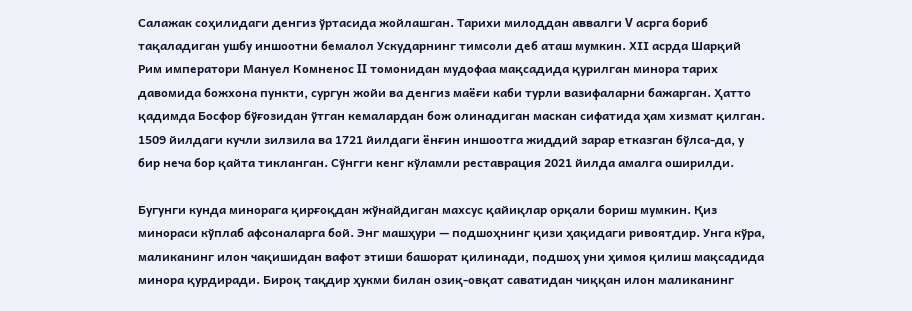Салажак соҳилидаги денгиз ўртасида жойлашган. Тарихи милоддан аввалги V асрга бориб тақаладиган ушбу иншоотни бемалол Ускударнинг тимсоли деб аташ мумкин. ХII асрда Шарқий Рим императори Мануел Комненос II томонидан мудофаа мақсадида қурилган минора тарих давомида божхона пункти, сургун жойи ва денгиз маёғи каби турли вазифаларни бажарган. Ҳатто қадимда Босфор бўғозидан ўтган кемалардан бож олинадиган маскан сифатида ҳам хизмат қилган. 1509 йилдаги кучли зилзила ва 1721 йилдаги ёнғин иншоотга жиддий зарар етказган бўлса-да, у бир неча бор қайта тикланган. Сўнгги кенг кўламли реставрация 2021 йилда амалга оширилди.

Бугунги кунда минорага қирғоқдан жўнайдиган махсус қайиқлар орқали бориш мумкин. Қиз минораси кўплаб афсоналарга бой. Энг машҳури — подшоҳнинг қизи ҳақидаги ривоятдир. Унга кўра, маликанинг илон чақишидан вафот этиши башорат қилинади, подшоҳ уни ҳимоя қилиш мақсадида минора қурдиради. Бироқ тақдир ҳукми билан озиқ-овқат саватидан чиққан илон маликанинг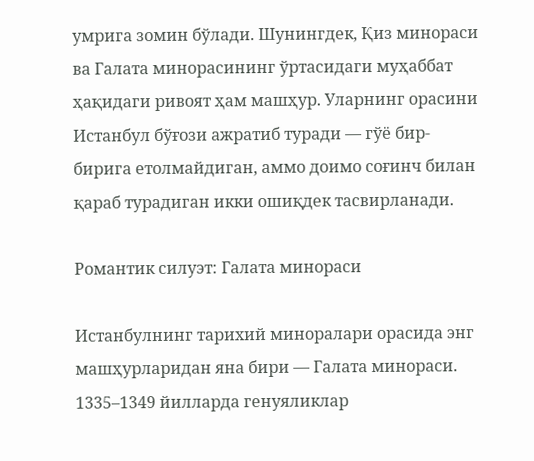умрига зомин бўлади. Шунингдек, Қиз минораси ва Галата минорасининг ўртасидаги муҳаббат ҳақидаги ривоят ҳам машҳур. Уларнинг орасини Истанбул бўғози ажратиб туради — гўё бир-бирига етолмайдиган, аммо доимо соғинч билан қараб турадиган икки ошиқдек тасвирланади.

Романтик силуэт: Галата минораси

Истанбулнинг тарихий миноралари орасида энг машҳурларидан яна бири — Галата минораси. 1335–1349 йилларда генуяликлар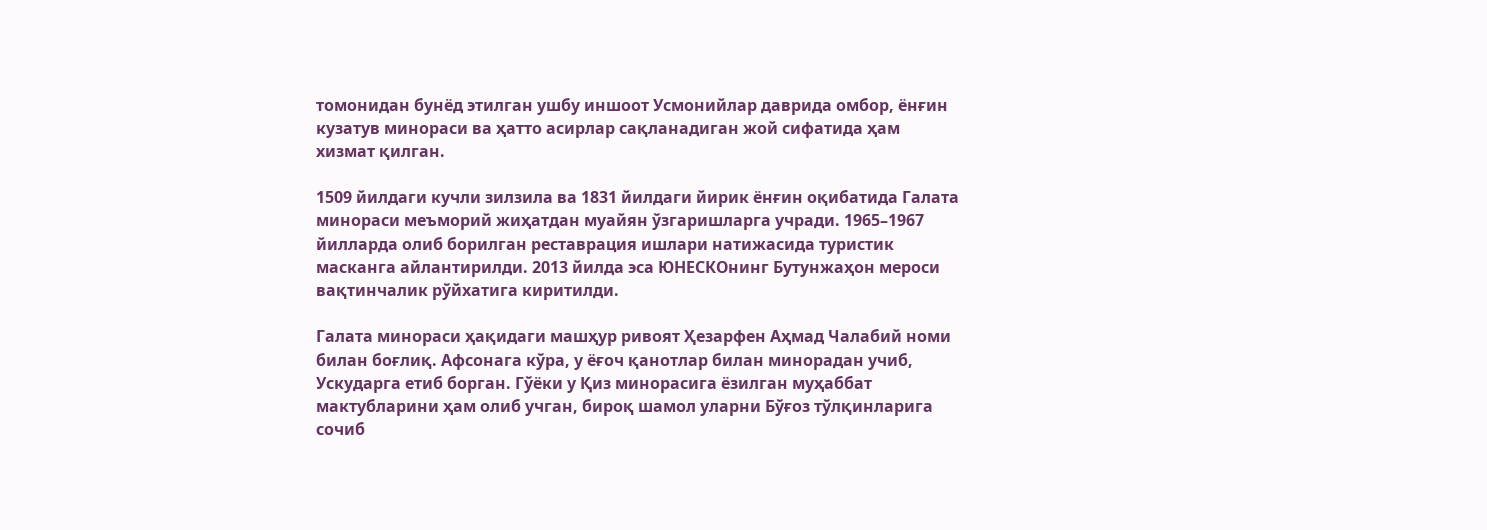томонидан бунёд этилган ушбу иншоот Усмонийлар даврида омбор, ёнғин кузатув минораси ва ҳатто асирлар сақланадиган жой сифатида ҳам хизмат қилган.

1509 йилдаги кучли зилзила ва 1831 йилдаги йирик ёнғин оқибатида Галата минораси меъморий жиҳатдан муайян ўзгаришларга учради. 1965–1967 йилларда олиб борилган реставрация ишлари натижасида туристик масканга айлантирилди. 2013 йилда эса ЮНЕСКОнинг Бутунжаҳон мероси вақтинчалик рўйхатига киритилди.

Галата минораси ҳақидаги машҳур ривоят Ҳезарфен Аҳмад Чалабий номи билан боғлиқ. Афсонага кўра, у ёғоч қанотлар билан минорадан учиб, Ускударга етиб борган. Гўёки у Қиз минорасига ёзилган муҳаббат мактубларини ҳам олиб учган, бироқ шамол уларни Бўғоз тўлқинларига сочиб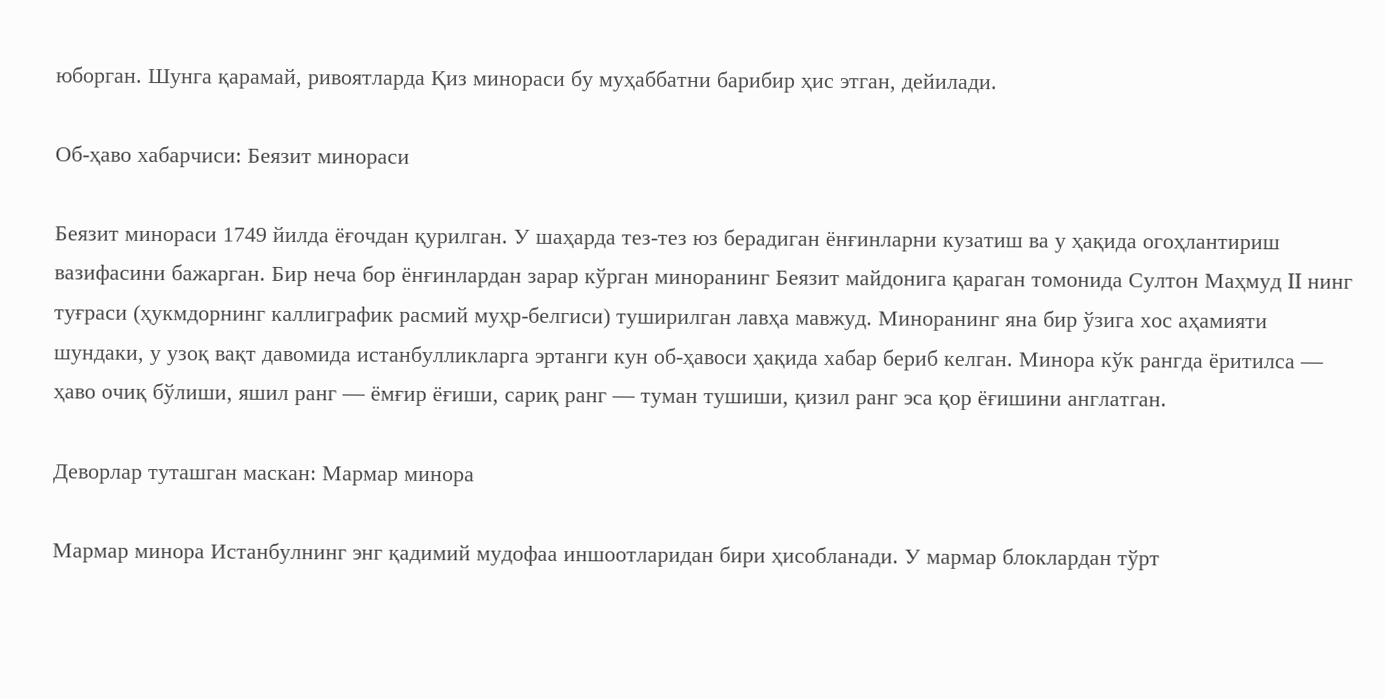юборган. Шунга қарамай, ривоятларда Қиз минораси бу муҳаббатни барибир ҳис этган, дейилади.

Об-ҳаво хабарчиси: Беязит минораси

Беязит минораси 1749 йилда ёғочдан қурилган. У шаҳарда тез-тез юз берадиган ёнғинларни кузатиш ва у ҳақида огоҳлантириш вазифасини бажарган. Бир неча бор ёнғинлардан зарар кўрган миноранинг Беязит майдонига қараган томонида Султон Маҳмуд II нинг туғраси (ҳукмдорнинг каллиграфик расмий муҳр-белгиси) туширилган лавҳа мавжуд. Миноранинг яна бир ўзига хос аҳамияти шундаки, у узоқ вақт давомида истанбулликларга эртанги кун об-ҳавоси ҳақида хабар бериб келган. Минора кўк рангда ёритилса — ҳаво очиқ бўлиши, яшил ранг — ёмғир ёғиши, сариқ ранг — туман тушиши, қизил ранг эса қор ёғишини англатган.

Деворлар туташган маскан: Мармар минора

Мармар минора Истанбулнинг энг қадимий мудофаа иншоотларидан бири ҳисобланади. У мармар блоклардан тўрт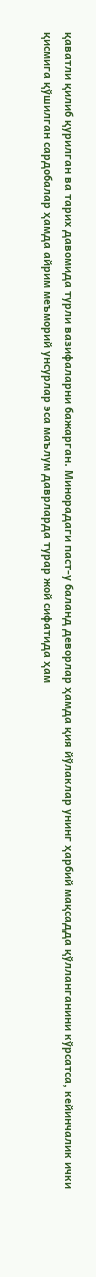қаватли қилиб қурилган ва тарих давомида турли вазифаларни бажарган. Минорадаги паст-у баланд деворлар ҳамда қия йўлаклар унинг ҳарбий мақсадда қўлланганини кўрсатса, кейинчалик ички қисмига қўшилган сардобалар ҳамда айрим меъморий унсурлар эса маълум даврларда турар жой сифатида ҳам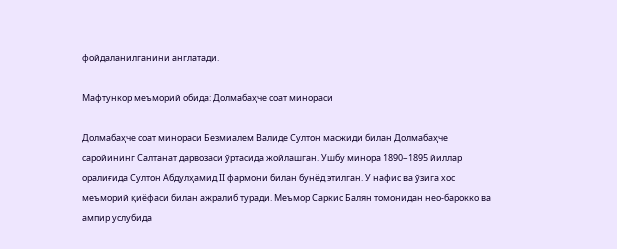фойдаланилганини англатади.

Мафтункор меъморий обида: Долмабаҳче соат минораси

Долмабаҳче соат минораси Безмиалем Валиде Султон масжиди билан Долмабаҳче саройининг Салтанат дарвозаси ўртасида жойлашган. Ушбу минора 1890–1895 йиллар оралиғида Султон Абдулҳамид II фармони билан бунёд этилган. У нафис ва ўзига хос меъморий қиёфаси билан ажралиб туради. Меъмор Саркис Балян томонидан нео-барокко ва ампир услубида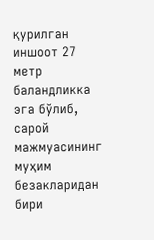қурилган иншоот 27 метр баландликка эга бўлиб, сарой мажмуасининг муҳим безакларидан бири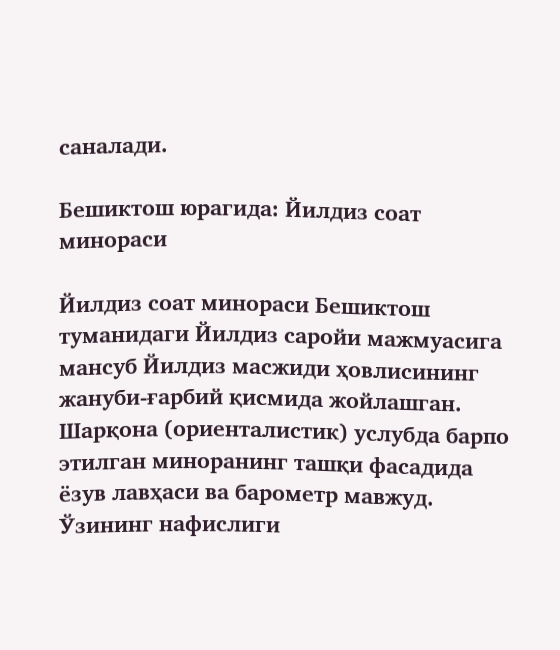саналади.

Бешиктош юрагида: Йилдиз соат минораси

Йилдиз соат минораси Бешиктош туманидаги Йилдиз саройи мажмуасига мансуб Йилдиз масжиди ҳовлисининг жануби-ғарбий қисмида жойлашган. Шарқона (ориенталистик) услубда барпо этилган миноранинг ташқи фасадида ёзув лавҳаси ва барометр мавжуд. Ўзининг нафислиги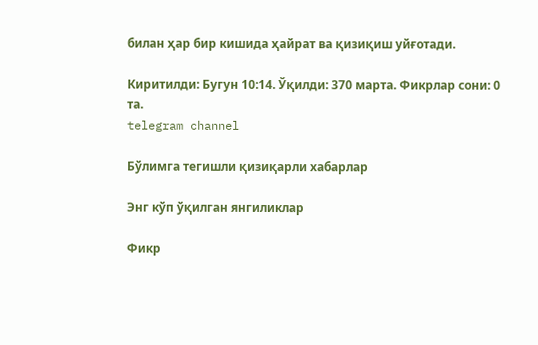билан ҳар бир кишида ҳайрат ва қизиқиш уйғотади.

Киритилди: Бугун 10:14. Ўқилди: 370 марта. Фикрлар сони: 0 та.
telegram channel

Бўлимга тегишли қизиқарли хабарлар

Энг кўп ўқилган янгиликлар

Фикр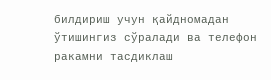билдириш учун қайдномадан ўтишингиз сўралади ва телефон ракамни тасдиклаш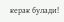керак булади!